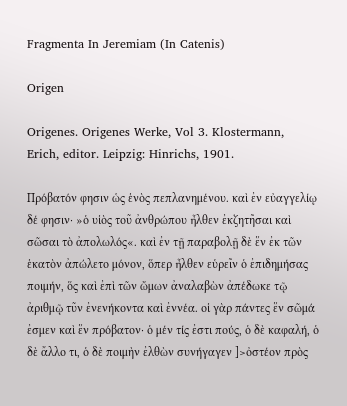Fragmenta In Jeremiam (In Catenis)

Origen

Origenes. Origenes Werke, Vol 3. Klostermann, Erich, editor. Leipzig: Hinrichs, 1901.

Πρόβατόν φησιν ὡς ἑνὸς πεπλανημένου. καὶ ἐν εὐαγγελίῳ δέ φησιν· »ὁ υἱὸς τοῦ ἀνθρώπου ἦλθεν ἐκζητῆσαι καὶ σῶσαι τὸ ἀπολωλός«. καὶ ἐν τῇ παραβολῇ δὲ ἕν ἐκ τῶν ἑκατὸν ἀπώλετο μόνον, ὅπερ ἦλθεν εὑρεῖν ὁ ἐπιδημήσας ποιμήν, ὅς καὶ ἐπὶ τῶν ὤμων ἀναλαβὼν ἀπέδωκε τῷ ἀριθμῷ τῦν ἐνενήκοντα καὶ ἐννέα. οἱ γὰρ πάντες ἕν σῶμά ἐσμεν καὶ ἕν πρόβατον· ὁ μέν τίς ἐστι πούς, ὁ δὲ καφαλή, ὁ δὲ ἄλλο τι, ὁ δὲ ποιμὴν ἐλθὼν συνήγαγεν ]>ὀστέον πρὸς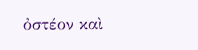ὀστέον καὶ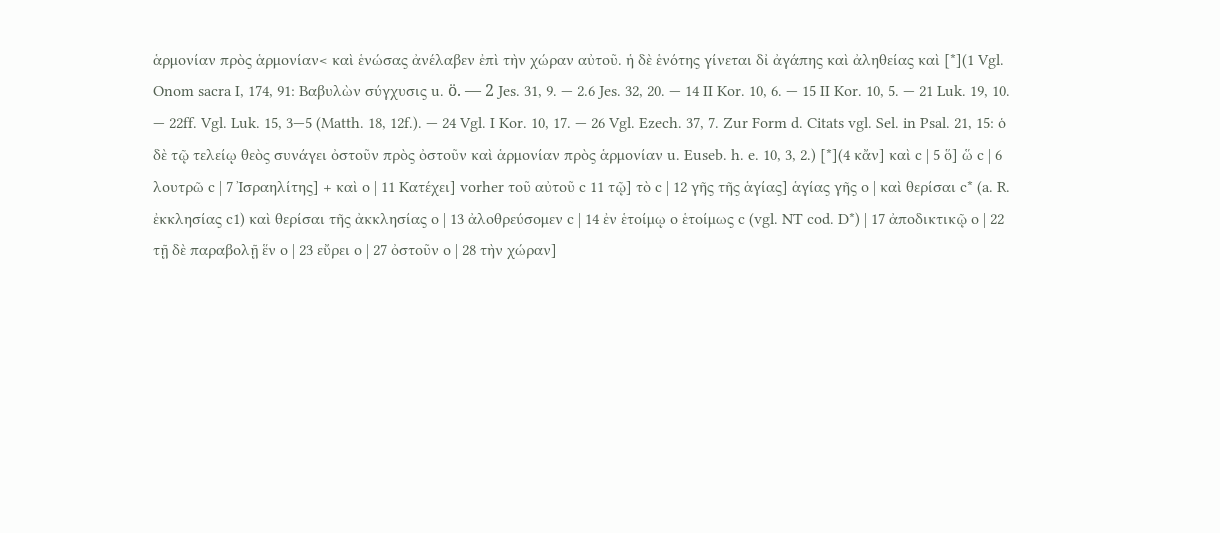ἁρμονίαν πρὸς ἁρμονίαν< καὶ ἑνώσας ἀνέλαβεν ἐπὶ τὴν χώραν αὐτοῦ. ἡ δὲ ἑνότης γίνεται δἰ ἀγάπης καὶ ἀληθείας καὶ [*](1 Vgl. Onom sacra I, 174, 91: Βαβυλὼν σύγχυσις u. ö. — 2 Jes. 31, 9. — 2.6 Jes. 32, 20. — 14 II Kor. 10, 6. — 15 II Kor. 10, 5. — 21 Luk. 19, 10. — 22ff. Vgl. Luk. 15, 3—5 (Matth. 18, 12f.). — 24 Vgl. I Kor. 10, 17. — 26 Vgl. Ezech. 37, 7. Zur Form d. Citats vgl. Sel. in Psal. 21, 15: ὁ δὲ τῷ τελείῳ θεὸς συνάγει ὀστοῦν πρὸς ὀστοῦν καὶ ἁρμονίαν πρὸς ἁρμονίαν u. Euseb. h. e. 10, 3, 2.) [*](4 κἄν] καὶ c | 5 ὅ] ὥ c | 6 λουτρῶ c | 7 Ἰσραηλίτης] + καὶ ο | 11 Κατέχει] vorher τοῦ αὐτοῦ c 11 τῷ] τὸ c | 12 γῆς τῆς ἁγίας] ἁγίας γῆς ο | καὶ θερίσαι c* (a. R. ἐκκλησίας c1) καὶ θερίσαι τῆς ἀκκλησίας ο | 13 ἀλοθρεύσομεν c | 14 ἐν ἑτοίμῳ ο ἑτοίμως c (vgl. NT cod. D*) | 17 ἀποδικτικῷ ο | 22 τῇ δὲ παραβολῇ ἕν ο | 23 εὔρει ο | 27 ὀστοῦν ο | 28 τὴν χώραν]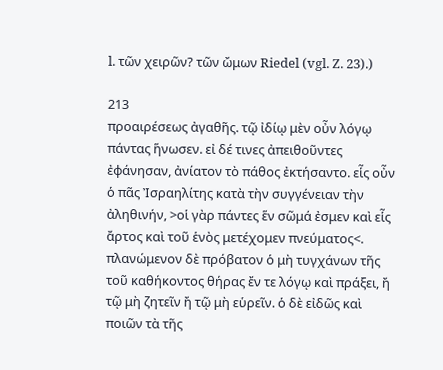l. τῶν χειρῶν? τῶν ὤμων Riedel (vgl. Z. 23).)

213
προαιρέσεως ἀγαθῆς. τῷ ἰδίῳ μὲν οὖν λόγῳ πάντας ἥνωσεν. εἰ δέ τινες ἀπειθοῦντες ἐφάνησαν, ἀνίατον τὸ πάθος ἐκτήσαντο. εἷς οὖν ὁ πᾶς Ἰσραηλίτης κατὰ τὴν συγγένειαν τὴν ἀληθινήν, >οἱ γὰρ πάντες ἕν σῶμά ἐσμεν καὶ εἷς ἄρτος καὶ τοῦ ἑνὸς μετέχομεν πνεύματος<. πλανώμενον δὲ πρόβατον ὁ μὴ τυγχάνων τῆς τοῦ καθήκοντος θήρας ἔν τε λόγῳ καὶ πράξει, ἤ τῷ μὴ ζητεῖν ἤ τῷ μὴ εὑρεῖν. ὁ δὲ εἰδῶς καὶ ποιῶν τὰ τῆς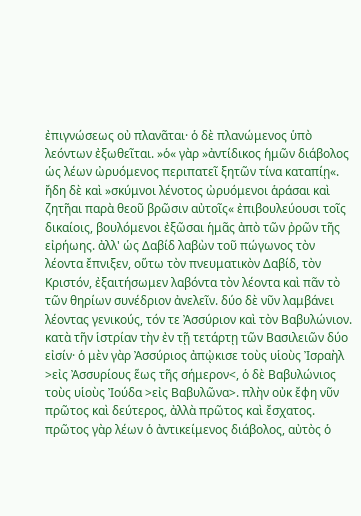ἐπιγνώσεως οὐ πλανᾶται· ὁ δὲ πλανώμενος ὑπὸ λεόντων ἐξωθεῖται. »ὁ« γὰρ »ἀντίδικος ἡμῶν διάβολος ὡς λέων ὠρυόμενος περιπατεῖ ξητῶν τίνα καταπίῃ«. ἤδη δὲ καὶ »σκύμνοι λένοτος ὠρυόμενοι ἁράσαι καὶ ζητῆαι παρὰ θεοῦ βρῶσιν αὐτοῖς« ἐπιβουλεύουσι τοῖς δικαίοις, βουλόμενοι ἐξῶσαι ἡμᾶς ἀπὸ τῶν ῤρῶν τῆς εἰρήωης. ἀλλ' ὡς Δαβίδ λαβὼν τοῦ πώγωνος τὸν λέοντα ἔπνιξεν, οὕτω τὸν πνευματικὸν Δαβίδ, τὸν Κριστόν, ἐξαιτήσωμεν λαβόντα τὸν λέοντα καὶ πᾶν τὸ τῶν θηρίων συνέδριον ἀνελεῖν. δύο δὲ νῦν λαμβάνει λέοντας γενικούς, τόν τε Ἀσσύριον καὶ τὸν Βαβυλώνιον. κατὰ τῆν ἱστρίαν τὴν ἐν τῇ τετάρτῃ τῶν Βασιλειῶν δύο εἰσίν· ὁ μὲν γὰρ Ἀσσύριος ἀπᾠκισε τοὺς υἱοὺς Ἰσραὴλ >εἰς Ἀσσυρίους ἕως τῆς σήμερον<, ὁ δὲ Βαβυλώνιος τοὺς υἱοὺς Ἰούδα >εἰς Βαβυλῶνα>. πλὴν οὐκ ἔφη νῦν πρῶτος καὶ δεύτερος, ἀλλὰ πρῶτος καὶ ἔσχατος. πρῶτος γὰρ λέων ὁ ἀντικείμενος διάβολος, αὐτὸς ὁ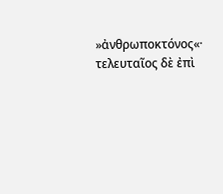»ἀνθρωποκτόνος«· τελευταῖος δὲ ἐπὶ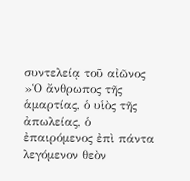συντελείᾳ τοῦ αἰῶνος »Ὁ ἄνθρωπος τῆς ἁμαρτίας, ὁ υἱὸς τῆς ἀπωλείας, ὁ ἐπαιρόμενος ἐπὶ πάντα λεγόμενον θεὸν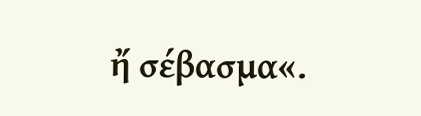ἤ σέβασμα«.